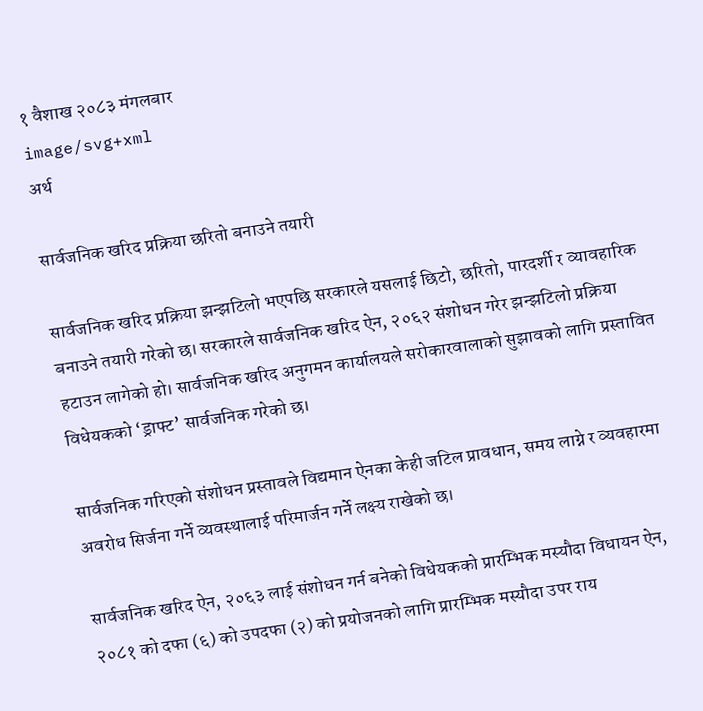१ वैशाख २०८३ मंगलबार
image/svg+xml
अर्थ

सार्वजनिक खरिद प्रक्रिया छरितो बनाउने तयारी

सार्वजनिक खरिद प्रक्रिया झन्झटिलो भएपछि सरकारले यसलाई छिटो, छरितो, पारदर्शी र व्यावहारिक बनाउने तयारी गरेको छ। सरकारले सार्वजनिक खरिद ऐन, २०६२ संशोधन गरेर झन्झटिलो प्रक्रिया हटाउन लागेको हो। सार्वजनिक खरिद अनुगमन कार्यालयले सरोकारवालाको सुझावको लागि प्रस्तावित विधेयकको ‘ड्राफ्ट’ सार्वजनिक गरेको छ।

सार्वजनिक गरिएको संशोधन प्रस्तावले विद्यमान ऐनका केही जटिल प्रावधान, समय लाग्ने र व्यवहारमा अवरोध सिर्जना गर्ने व्यवस्थालाई परिमार्जन गर्ने लक्ष्य राखेको छ।

सार्वजनिक खरिद ऐन, २०६३ लाई संशोधन गर्न बनेको विधेयकको प्रारम्भिक मस्यौदा विधायन ऐन, २०८१ को दफा (६) को उपदफा (२) को प्रयोजनको लागि प्रारम्भिक मस्यौदा उपर राय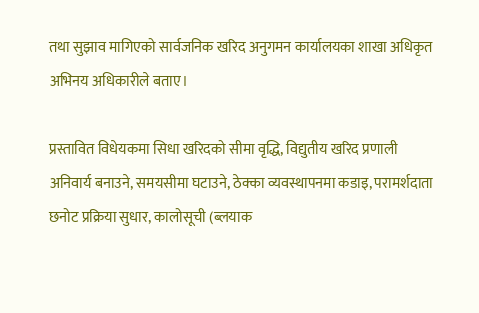तथा सुझाव मागिएको सार्वजनिक खरिद अनुगमन कार्यालयका शाखा अधिकृत अभिनय अधिकारीले बताए।

प्रस्तावित विधेयकमा सिधा खरिदको सीमा वृद्धि, विद्युतीय खरिद प्रणाली अनिवार्य बनाउने, समयसीमा घटाउने, ठेक्का व्यवस्थापनमा कडाइ, परामर्शदाता छनोट प्रक्रिया सुधार, कालोसूची (ब्लयाक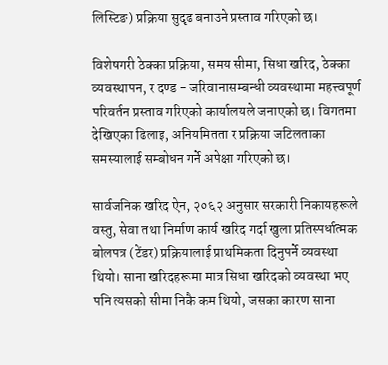लिस्टिङ) प्रक्रिया सुदृढ बनाउने प्रस्ताव गरिएको छ।

विशेषगरी ठेक्का प्रक्रिया, समय सीमा, सिधा खरिद, ठेक्का व्यवस्थापन, र दण्ड - जरिवानासम्बन्धी व्यवस्थामा महत्त्वपूर्ण परिवर्तन प्रस्ताव गरिएको कार्यालयले जनाएको छ। विगतमा देखिएका ढिलाइ, अनियमितता र प्रक्रिया जटिलताका समस्यालाई सम्बोधन गर्ने अपेक्षा गरिएको छ।

सार्वजनिक खरिद ऐन, २०६२ अनुसार सरकारी निकायहरूले वस्तु, सेवा तथा निर्माण कार्य खरिद गर्दा खुला प्रतिस्पर्धात्मक बोलपत्र (टेंडर) प्रक्रियालाई प्राथमिकता दिनुपर्ने व्यवस्था थियो। साना खरिदहरूमा मात्र सिधा खरिदको व्यवस्था भए पनि त्यसको सीमा निकै कम थियो, जसका कारण साना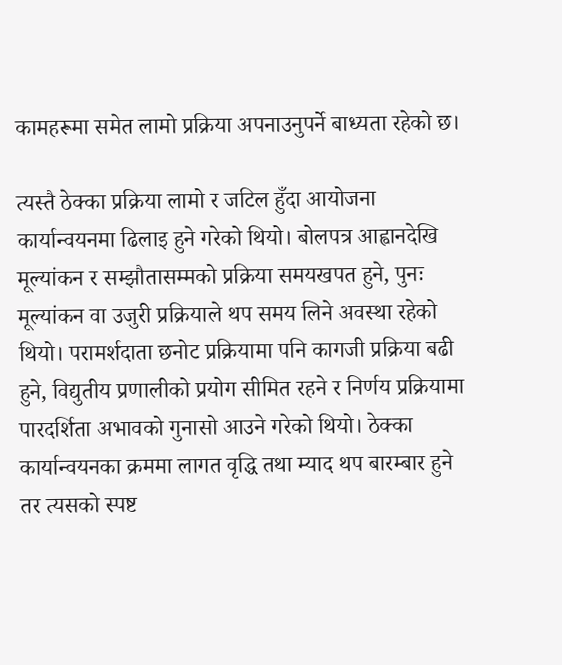कामहरूमा समेत लामो प्रक्रिया अपनाउनुपर्ने बाध्यता रहेको छ।

त्यस्तै ठेक्का प्रक्रिया लामो र जटिल हुँदा आयोजना कार्यान्वयनमा ढिलाइ हुने गरेको थियो। बोलपत्र आह्वानदेखि मूल्यांकन र सम्झौतासम्मको प्रक्रिया समयखपत हुने, पुनः मूल्यांकन वा उजुरी प्रक्रियाले थप समय लिने अवस्था रहेको थियो। परामर्शदाता छनोट प्रक्रियामा पनि कागजी प्रक्रिया बढी हुने, विद्युतीय प्रणालीको प्रयोग सीमित रहने र निर्णय प्रक्रियामा पारदर्शिता अभावको गुनासो आउने गरेको थियो। ठेक्का कार्यान्वयनका क्रममा लागत वृद्धि तथा म्याद थप बारम्बार हुने तर त्यसको स्पष्ट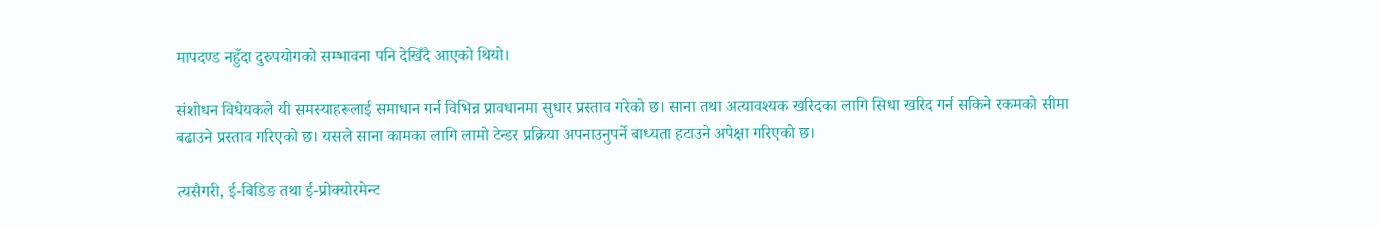मापदण्ड नहुँदा दुरुपयोगको सम्भावना पनि देखिँदै आएको थियो।

संशोधन विधेयकले यी समस्याहरूलाई समाधान गर्न विभिन्न प्रावधानमा सुधार प्रस्ताव गरेको छ। साना तथा अत्यावश्यक खरिदका लागि सिधा खरिद गर्न सकिने रकमको सीमा बढाउने प्रस्ताव गरिएको छ। यसले साना कामका लागि लामो टेन्डर प्रक्रिया अपनाउनुपर्ने बाध्यता हटाउने अपेक्षा गरिएको छ।

त्यसैगरी, ई-बिडिङ तथा ई-प्रोक्योरमेन्ट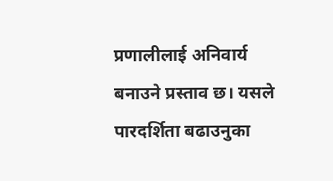प्रणालीलाई अनिवार्य बनाउने प्रस्ताव छ। यसले पारदर्शिता बढाउनुका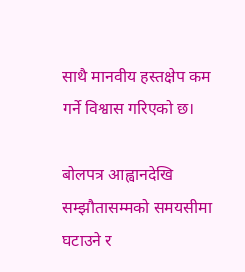साथै मानवीय हस्तक्षेप कम गर्ने विश्वास गरिएको छ।

बोलपत्र आह्वानदेखि सम्झौतासम्मको समयसीमा घटाउने र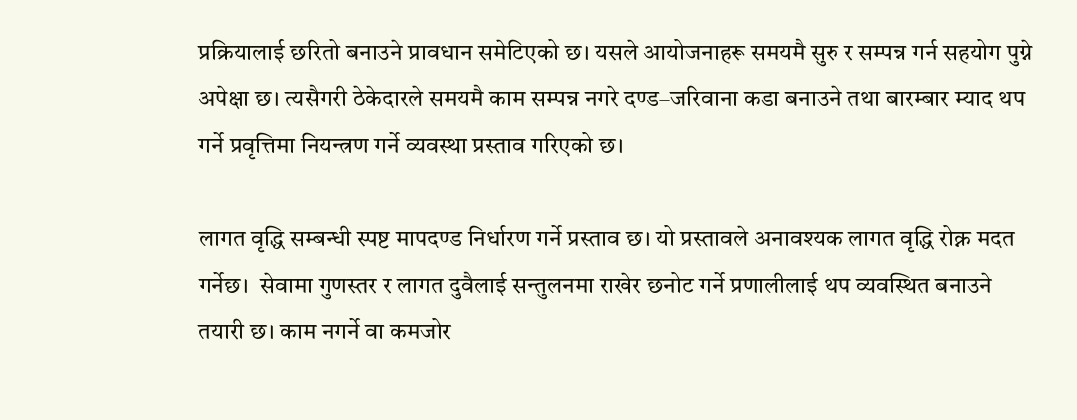प्रक्रियालाई छरितो बनाउने प्रावधान समेटिएको छ। यसले आयोजनाहरू समयमै सुरु र सम्पन्न गर्न सहयोग पुग्ने अपेक्षा छ। त्यसैगरी ठेकेदारले समयमै काम सम्पन्न नगरे दण्ड–जरिवाना कडा बनाउने तथा बारम्बार म्याद थप गर्ने प्रवृत्तिमा नियन्त्रण गर्ने व्यवस्था प्रस्ताव गरिएको छ।

लागत वृद्धि सम्बन्धी स्पष्ट मापदण्ड निर्धारण गर्ने प्रस्ताव छ। यो प्रस्तावले अनावश्यक लागत वृद्धि रोक्न मदत गर्नेछ।  सेवामा गुणस्तर र लागत दुवैलाई सन्तुलनमा राखेर छनोट गर्ने प्रणालीलाई थप व्यवस्थित बनाउने तयारी छ। काम नगर्ने वा कमजोर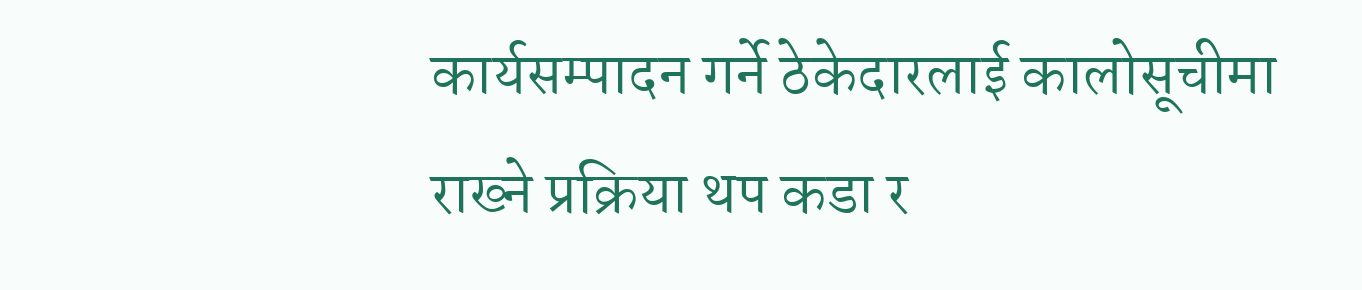कार्यसम्पादन गर्ने ठेकेदारलाई कालोसूचीमा राख्ने प्रक्रिया थप कडा र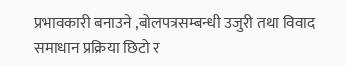प्रभावकारी बनाउने ,बोलपत्रसम्बन्धी उजुरी तथा विवाद समाधान प्रक्रिया छिटो र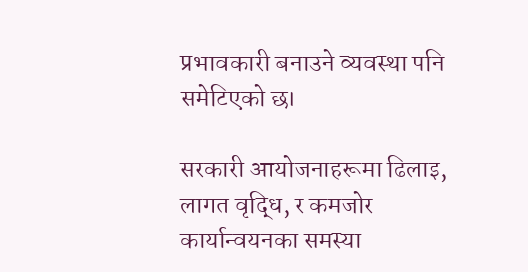प्रभावकारी बनाउने व्यवस्था पनि समेटिएको छ।

सरकारी आयोजनाहरूमा ढिलाइ, लागत वृद्धि, र कमजोर कार्यान्वयनका समस्या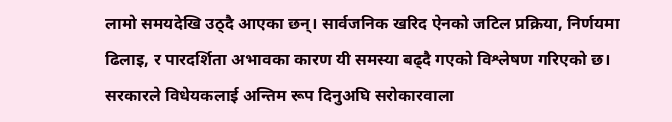लामो समयदेखि उठ्दै आएका छन्। सार्वजनिक खरिद ऐनको जटिल प्रक्रिया, निर्णयमा ढिलाइ, र पारदर्शिता अभावका कारण यी समस्या बढ्दै गएको विश्लेषण गरिएको छ। सरकारले विधेयकलाई अन्तिम रूप दिनुअघि सरोकारवाला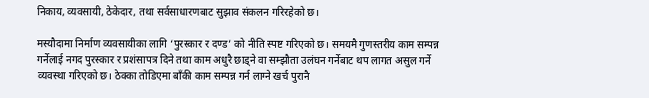निकाय, व्यवसायी, ठेकेदार, तथा सर्वसाधारणबाट सुझाव संकलन गरिरहेको छ।

मस्यौदामा निर्माण व्यवसायीका लागि ‘पुरस्कार र दण्ड’ को नीति स्पष्ट गरिएको छ। समयमै गुणस्तरीय काम सम्पन्न गर्नेलाई नगद पुरस्कार र प्रशंसापत्र दिने तथा काम अधुरै छाड्ने वा सम्झौता उलंघन गर्नेबाट थप लागत असुल गर्ने व्यवस्था गरिएको छ। ठेक्का तोडिएमा बाँकी काम सम्पन्न गर्न लाग्ने खर्च पुरानै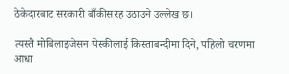ठेकेदारबाट सरकारी बाँकीसरह उठाउने उल्लेख छ।

त्यस्तै मोबिलाइजेसन पेस्कीलाई किस्ताबन्दीमा दिने, पहिलो चरणमा आधा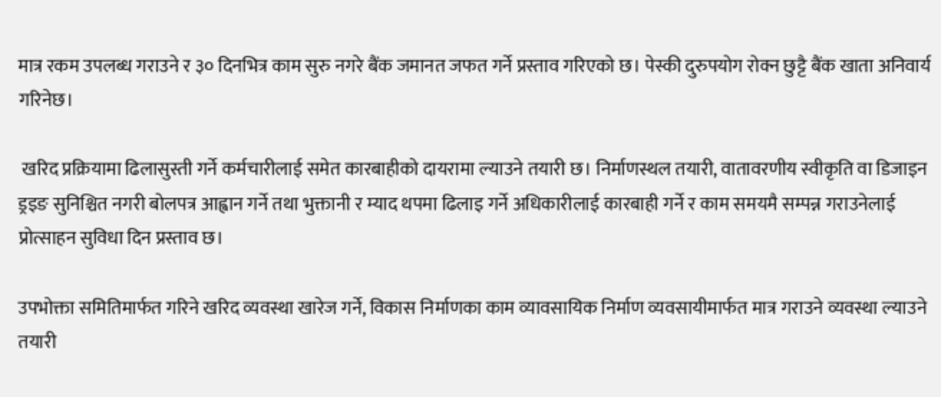मात्र रकम उपलब्ध गराउने र ३० दिनभित्र काम सुरु नगरे बैंक जमानत जफत गर्ने प्रस्ताव गरिएको छ। पेस्की दुरुपयोग रोक्न छुट्टै बैंक खाता अनिवार्य गरिनेछ।

 खरिद प्रक्रियामा ढिलासुस्ती गर्ने कर्मचारीलाई समेत कारबाहीको दायरामा ल्याउने तयारी छ। निर्माणस्थल तयारी, वातावरणीय स्वीकृति वा डिजाइन ड्रइङ सुनिश्चित नगरी बोलपत्र आह्वान गर्ने तथा भुक्तानी र म्याद थपमा ढिलाइ गर्ने अधिकारीलाई कारबाही गर्ने र काम समयमै सम्पन्न गराउनेलाई प्रोत्साहन सुविधा दिन प्रस्ताव छ।

उपभोक्ता समितिमार्फत गरिने खरिद व्यवस्था खारेज गर्ने, विकास निर्माणका काम व्यावसायिक निर्माण व्यवसायीमार्फत मात्र गराउने व्यवस्था ल्याउने तयारी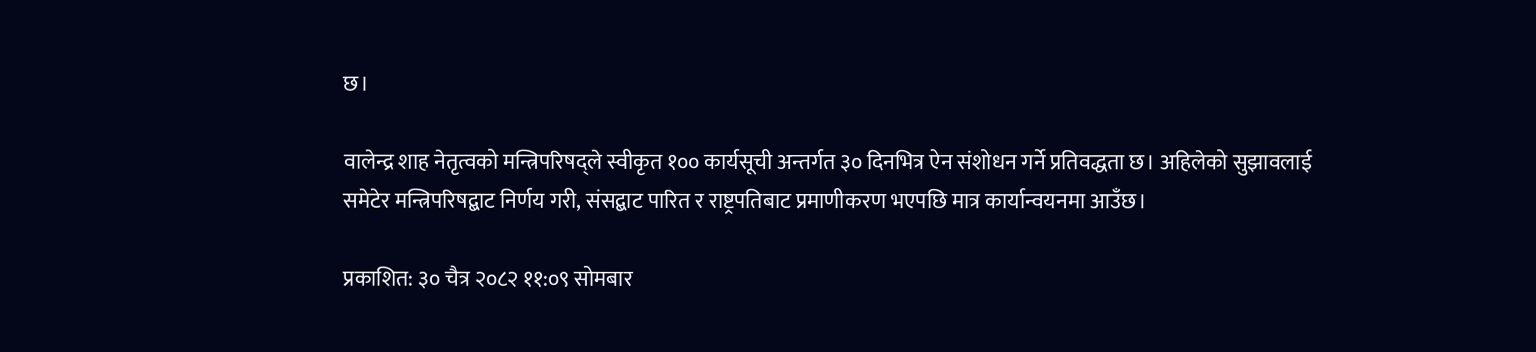छ।

वालेन्द्र शाह नेतृत्वको मन्त्रिपरिषद्ले स्वीकृत १०० कार्यसूची अन्तर्गत ३० दिनभित्र ऐन संशोधन गर्ने प्रतिवद्धता छ। अहिलेको सुझावलाई समेटेर मन्त्रिपरिषद्बाट निर्णय गरी, संसद्बाट पारित र राष्ट्रपतिबाट प्रमाणीकरण भएपछि मात्र कार्यान्वयनमा आउँछ।

प्रकाशित: ३० चैत्र २०८२ ११:०९ सोमबार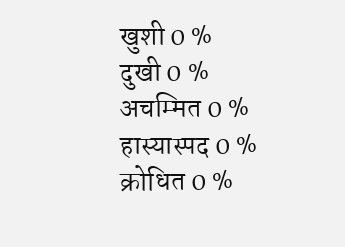खुशी 0 %
दुखी 0 %
अचम्मित 0 %
हास्यास्पद 0 %
क्रोधित 0 %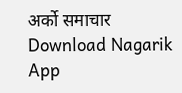अर्को समाचार
Download Nagarik App